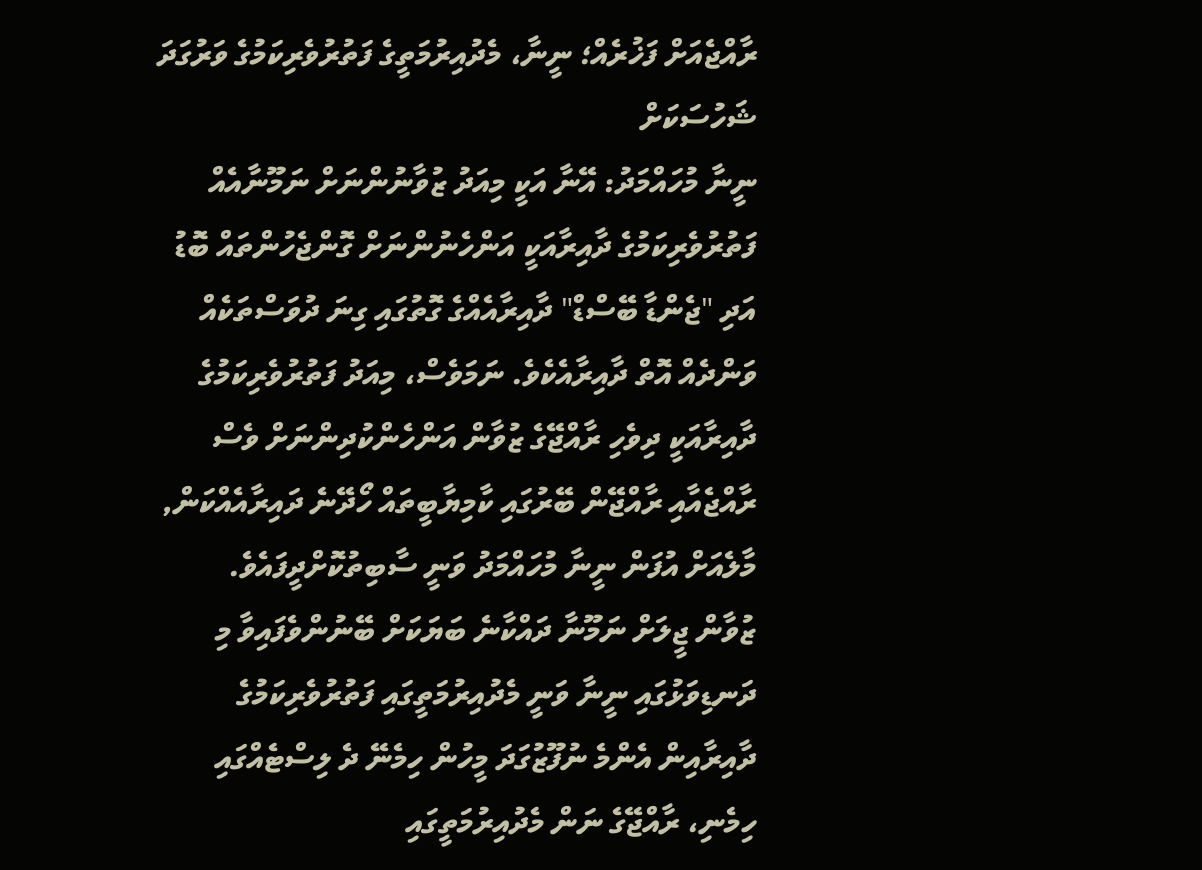ރާއްޖެއަށް ފަޚުރެއް؛ ނީނާ، މެދުއިރުމަތީގެ ފަތުރުވެރިކަމުގެ ވަރުގަދަ ޝަހުސަކަށް
ނީނާ މުހައްމަދު: އޭނާ އަކީ މިއަދު ޒުވާނުންނަށް ނަމޫނާއެއް
ފަތުރުވެރިކަމުގެ ދާއިރާއަކީ އަންހެނުންނަށް ގޮންޖެހުންތައް ބޮޑު އަދި "ޖެންޑާ ބޭސްޑް" ދާއިރާއެއްގެ ގޮތުގައި ގިނަ ދުވަސްތަކެއް ވަންދެއް އޮތް ދާއިރާއެކެވެ. ނަމަވެސް، މިއަދު ފަތުރުވެރިކަމުގެ ދާއިރާއަކީ ދިވެހި ރާއްޖޭގެ ޒުވާން އަންހެންކުދިންނަށް ވެސް ރާއްޖެއާއި ރާއްޖޭން ބޭރުގައި ކާމިޔާބީތައް ހޯދޭނެ ދައިރާއެއްކަން, މާލެއަށް އުފަން ނީނާ މުހައްމަދު ވަނީ ސާބިތުކޮށްދީފައެވެ.
ޒުވާން ޖީލަށް ނަމޫނާ ދައްކާނެ ބަޔަކަށް ބޭނުންވެފައިވާ މި ދަނޑިވަޅުގައި ނީނާ ވަނީ މެދުއިރުމަތީގައި ފަތުރުވެރިކަމުގެ ދާއިރާއިން އެންމެ ނުފޫޒުގަދަ މީހުން ހިމެނޭ ދެ ލިސްޓެއްގައި ހިމެނި، ރާއްޖޭގެ ނަން މެދުއިރުމަތީގައި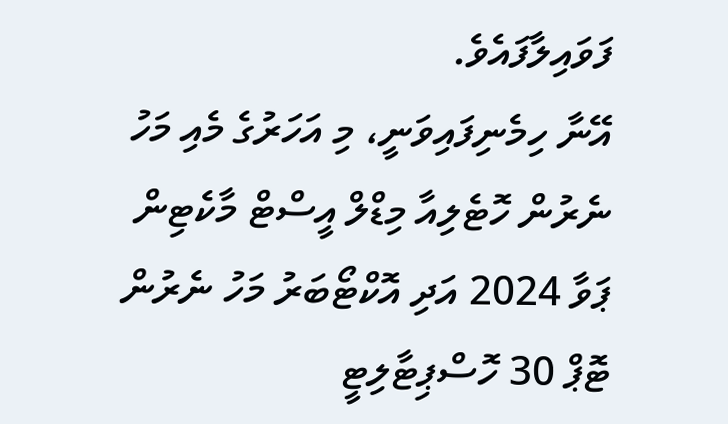ފަވައިލާފައެވެ.
އޭނާ ހިމެނިފައިވަނީ، މި އަހަރުގެ މެއި މަހު ނެރުން ހޮޓެލިއާ މިޑްލް އީސްޓް މާކެޓިން ޕަވާ 2024 އަދި އޮކްޓޯބަރު މަހު ނެރުން ޓޮޕް 30 ހޮސްޕިޓާލިޓީ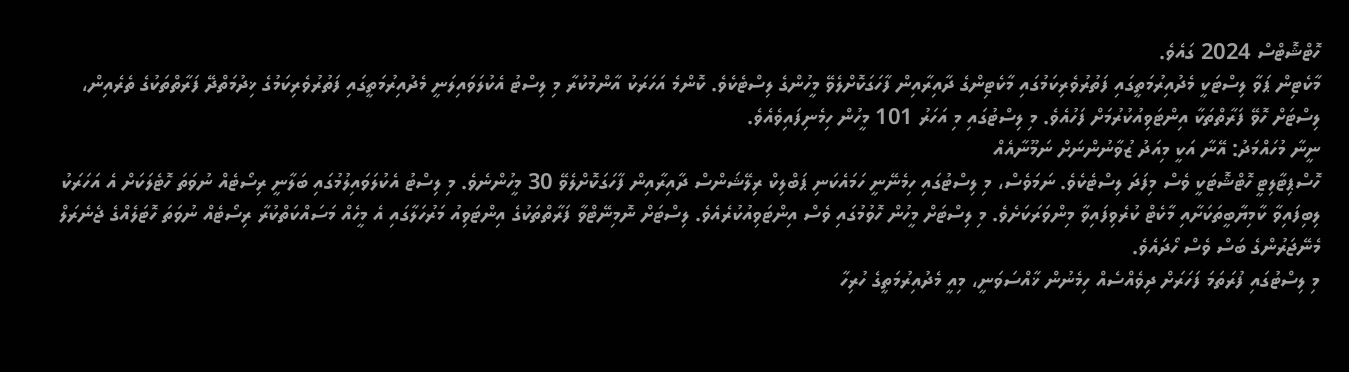ހޮޓްޝޮޓްސް 2024 ގައެވެ.
މާކެޓިން ޕަވާ ލިސްޓަކީ މެދުއިރުމަތީގައި ފަތުރުވެރިކަމުގައި މާކެޓިންގެ ދާއިރާއިން ފާހަގަކޮށްލެވޭ މީހުންގެ ލިސްޓެކެވެ. ކޮންމެ އަހަރަކު އާންމުކުރާ މި ލިސްޓު އެކުލަވައިލަނީ މެދުއިރުމަތީގައި ފަތުރުވެރިކަމުގެ ޚިދުމަތްދޭ ފަރާތްތަކުގެ ތެރެއިން، ލިސްޓަށް ހޮވޭ ފަރާތްތަކާ އިންޓަވިއުކުރުމަށް ފަހުއެވެ. މި ލިސްޓުގައި މި އަހަރު 101 މީހުން ހިމެނިފައިވެއެވެ.
ނީނާ މުހައްމަދު: އޭނާ އަކީ މިއަދު ޒުވާނުންނަށް ނަމޫނާއެއް
ހޮސްޕިޓާލިޓީ ހޮޓްޝޮޓަކީ ވެސް މިފަދަ ލިސްޓެކެވެ. ނަމަވެސް، މި ލިސްޓުގައި ހިމެނޭނީ ހަމައެކަނި ޕަބްލިކް ރިލޭޝަންސް ދާއިރާއިން ފާހަގަކޮށްލެވޭ 30 މީހުންނެވެ. މި ލިސްޓު އެކުލަވައިލުމުގައި ބަލާނީ ރިސޯޓެއް ނުވަތަ ހޮޓެލަކަށް އެ އަހަރަކު ލިބިފައިވާ ކާމިޔާބީތަކަށާއި މާކެޓް ކުރެވިފައިވާ މިންވަރަކަށެވެ. މި ލިސްޓަށް މީހުން ހޮވުމުގައި ވެސް އިންޓަވިއުކުރެއެވެ. ލިސްޓަށް ނޮމިނޭޓްވާ ފަރާތްތަކުގެ އިންޓަވިއު މަރުހަލާގައި އެ މީހެއް މަސައްކަތްކުރާ ރިސޯޓެއް ނުވަތަ ހޮޓަލެއްގެ ޖެނެރަލް މެނޭޖަރުންގެ ބަސް ވެސް ހޯދައެވެ.
މި ލިސްޓުގައި ފުރަތަމަ ފަހަރަށް ދިވެއްސެއް ހިމެނުން ޚާއްސަވަނީ، މިއީ މެދުއިރުމަތީގެ ހުރިހާ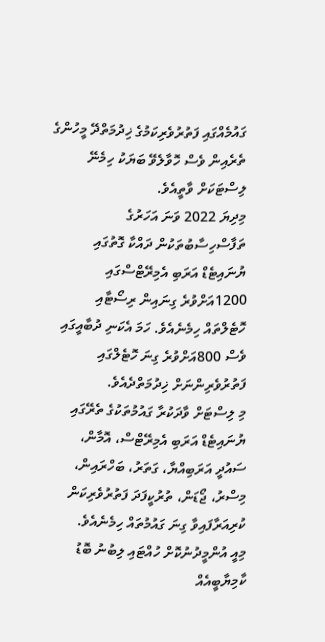ގައުމެއްގައި ފަތުރުވެރިކަމުގެ ޚިދުމަތްދޭ މީހުންގެ ތެރެއިން ވެސް ހޮވާލެވޭ ބަޔަކު ހިމެނޭ ލިސްޓަކަށް ވާތީއެވެ.
މިދިޔަ 2022 ވަނަ އަހަރުގެ ތަފާސްހިސާބުތަކުން ދައްކާ ގޮތުގައި ޔުނައިޓެޑް އަރަބި އެމިރޭޓްސްގައި 1200އަށްވުރެ ގިނައިން ރިސޯޓާއި ހޮޓެލްތައް ހިމެނެއެވެ. ހަމަ އެކަނި ދުބާއީގައި ވެސް 800އަށްވުރެ ގިނަ ހޮޓެލްގައި ފަތުރުވެރިންނަށް ޚިދުމަތްދެއެވެ.
މި ލިސްޓަށް ވާދަކުރާ ގައުމުތަކުގެ ތެރޭގައި ޔުނައިޓެޑް އަރަބި އެމިރޭޓްސް، އޮމާން، ސައުދީ އަރަބިއްޔާ، ގަތަރު، ބަހްރައިން، މިސްރު، ޖޯޑަން، ތުރުކީފަދަ ފަތުރުވެރިކަން ކުރިއަރާފައިވާ ގިނަ ގައުމުތައް ހިމެނެއެވެ.
މިއީ އުންމީދުނުކޮށް ހުއްޓައި ލިބުނު ބޮޑު ކާމިޔާބީއެއް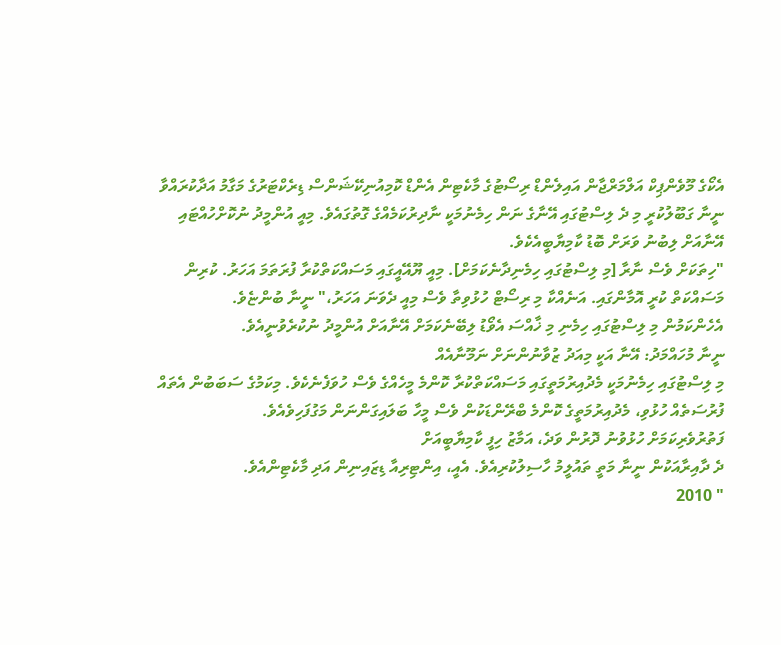އެކޯގެ މޫވެންޕިކް އަލްމަރްޖާން އައިލެންޑް ރިސޯޓުގެ މާކެޓިން އެންޑް ކޮމިއުނިކޭޝަންސް ޑިރެކްޓަރުގެ މަގާމު އަދާކުރައްވާ ނީނާ ގަބޫލުކުރީ މި ދެ ލިސްޓުގައި އޭނާގެ ނަން ހިމެނުމަކީ ނާދިރުކަމެއްގެ ގޮތުގައެވެ. މިއީ އުންމީދު ނުކޮށްހުއްޓައި އޭނާއަށް ލިބުނު ވަރަށް ބޮޑު ކާމިޔާބީއެކެވެ.
"ހިތަކަށް ވެސް ނާރާ [މި ލިސްޓުގައި ހިމެނިދާނެކަމަށް]. މިއީ ޔޫއޭއީގައި މަސައްކަތްކުރާ ފުރަތަމަ އަހަރު. ކުރިން މަސައްކަތް ކުރީ އޮމާންގައި. އަނެއްކާ މި ރިސޯޓް ހުޅުވިތާ ވެސް މިއީ ދެވަނަ އަހަރު،" ނީނާ ބުންޏެވެ.
އެހެންކަމުން މި ލިސްޓުގައި ހިމެނި މި ޚާއްސަ އެވޯޑު ލިބޭނެކަމަށް އޭނާއަށް އުންމީދު ނުކުރެވުނީއެވެ.
ނީނާ މުހައްމަދު: އޭނާ އަކީ މިއަދު ޒުވާނުންނަށް ނަމޫނާއެއް
މި ލިސްޓުގައި ހިމެނުމަކީ މެދުއިރުމަތީގައި މަސައްކަތްކުރާ ކޮންމެ މީހެއްގެ ވެސް ހުވަފެނެކެވެ. މިކަމުގެ ސަބަބުން އެތައް ފުރުސަތެއް ހުޅުވި، މެދުއިރުމަތީގެ ކޮންމެ ބްރޭންޑަކުން ވެސް މީހާ ބަލައިގަންނަން މަގުފަހިވެއެވެ.
ފަތުރުވެރިކަމަށް ހުޅުވުނު ދޮރުން ވަދެ، އަމާޒު ހިފީ ކާމިޔާބީއަށް
ދެ ދާއިރާއަކުން ނީނާ މަތީ ތައުލީމު ހާސިލުކުރިއެވެ. އެއީ، އިންޓިރިއާ ޑިޒައިނިން އަދި މާކެޓިންއެވެ.
" 2010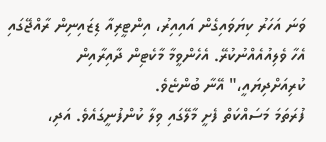ވަނަ އަހަރު ކިޔަވައިގެން އައިއިރު، އިންޓީރިއާ ޑިޒައިނިން ރާއްޖޭގައި އެހާ ވެލިއުއެއްނުކުރޭ. އެހެންވީމާ މާކެޓިން ދާއިރާއިން ކުރިއަށްދިޔައީ،" އޭނާ ބުންޏެވެ.
ފުރަތަމަ މަސައްކަތް ފެށީ މާލޭގައި ވިލާ ކުންފުނީގައެވެ. އަދި،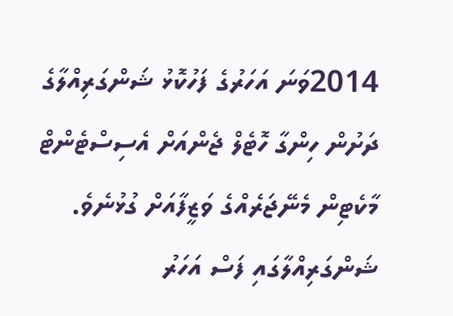2014ވަނަ އަހަރުގެ ފަހުކޮޅު ޝަންގަރިއްލާގެ ދަށުން ހިންގާ ހޮޓެލް ޖެންއަށް އެސިސްޓެންޓް މާކެޓިން މެނޭޖަރެއްގެ ވަޒީފާއަށް ގުޅުނެވެ.
ޝަންގަރިއްލާގައި ފަސް އަހަރު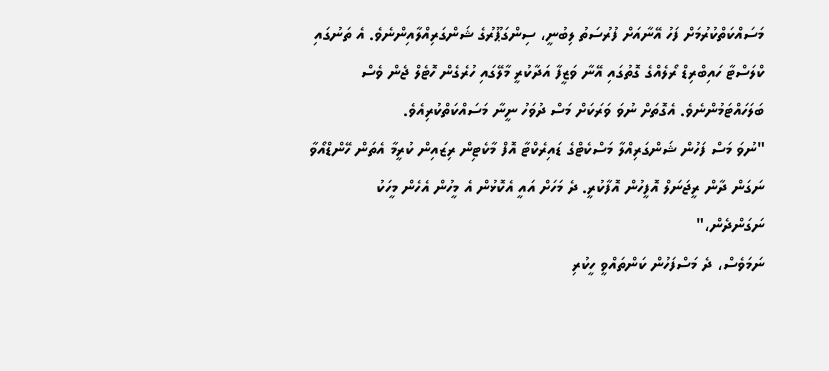މަސައްކަތްކުރުމަށް ފަހު އޭނާއަށް ފުރުސަތު ލިބުނީ، ސިންގަޕޫރުގެ ޝަންގަރިއްލާއިންނެވެ. އެ ތަނުގައި ކްލަސްޓާ ހައިބްރިޑް ރޯލެއްގެ ގޮތުގައި އޭނާ ވަޒީފާ އަދާކުރީ މާލޭގައި ހުރެގެން ހޮޓެލް ޖެން ވެސް ބަލަހައްޓަމުންނެވެ. އެގޮތަށް ނުވަ ވަރަކަށް މަސް ދުވަހު ނީނާ މަސައްކަތްކުރިއެވެ.
"ނުވަ މަސް ފަހުން ޝަންގަރިއްލާ މަސްކެޓްގެ ޑައިރެކްޓާ އޮފް މާކެޓިން ރިޒައިން ކުރީމާ އެތަން ހޭންޑްއޯވާ ނަގަން ދާން ރީޖަނަލް އޮފީހުން އޮފާކުރީ. ދެ މަހަށް އައީ އެކޮޅުން އެ މީހުން އެހެން މީހަކު ނަގަންދެން،"
ނަމަވެސް، ދެ މަސްފަހުން ކަންތައްވީ ހީކުރި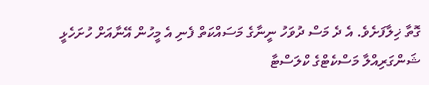ގޮތާ ޚިލާފަށެވެ. އެ ދެ މަސް ދުވަހު ނީނާގެ މަސައްކަތް ފެނި އެ މީހުން އޭނާއަށް ހުށަހެޅީ ޝަންގަރިއްލާ މަސްކެޓްގެ ކްލަސްޓާ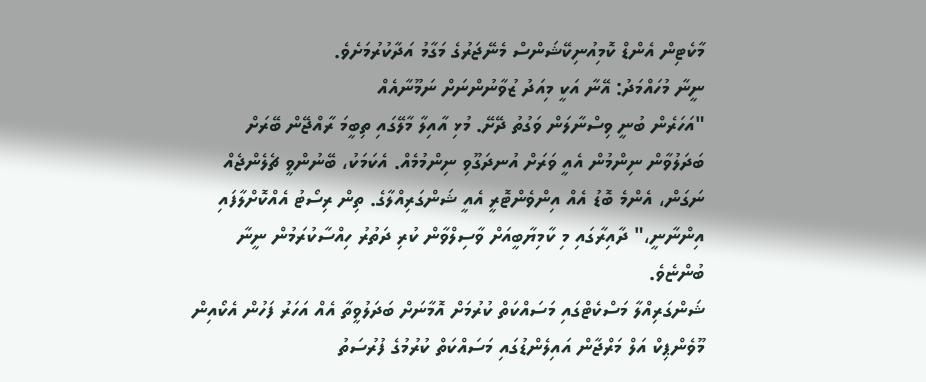މާކެޓިން އެންޑް ކޮމިއުނިކޭޝަންސް މެނޭޖަރުގެ މަގާމު އަދާކުރުމަށެވެ.
ނީނާ މުހައްމަދު: އޭނާ އަކީ މިއަދު ޒުވާނުންނަށް ނަމޫނާއެއް
"އަހަރެން ބުނީ ވިސްނާލަން ވަގުތު ދޭށޭ. މުޅި އާއިލާ މާލޭގައި ތިބީމަ ރާއްޖޭން ބޭރަށް ބަދަލުވާން ނިންމުން އެއީ ވަރަށް އުނދަގޫވި ނިންމުމެއް. އެކަމަކު، ބޭނުންވީ ޗެލެންޖެއް ނަގަން، އެންމެ ބޮޑު އެއް އިންވެންޓޮރީ އެއީ ޝަންގަރިއްލާގެ. ތިން ރިސޯޓު އެއްކޮށްލާފައި އިންނާނީ،" ދާއިރާގައި މި ކާމިޔާބީއަށް ވާސިލްވާން ކުރި ދަތުރު ހިއްސާކުރަމުން ނީނާ ބުންޏެވެ.
ޝަންގަރިއްލާ މަސްކެޓްގައި މަސައްކަތް ކުރުމަށް އޮމާނަށް ބަދަލުވީތާ އެއް އަހަރު ފަހުން އެކޯއިން މޫވެންޕިކް އަލް މަރްޖާން އައިލެންޑުގައި މަސައްކަތް ކުރުމުގެ ފުރުސަތު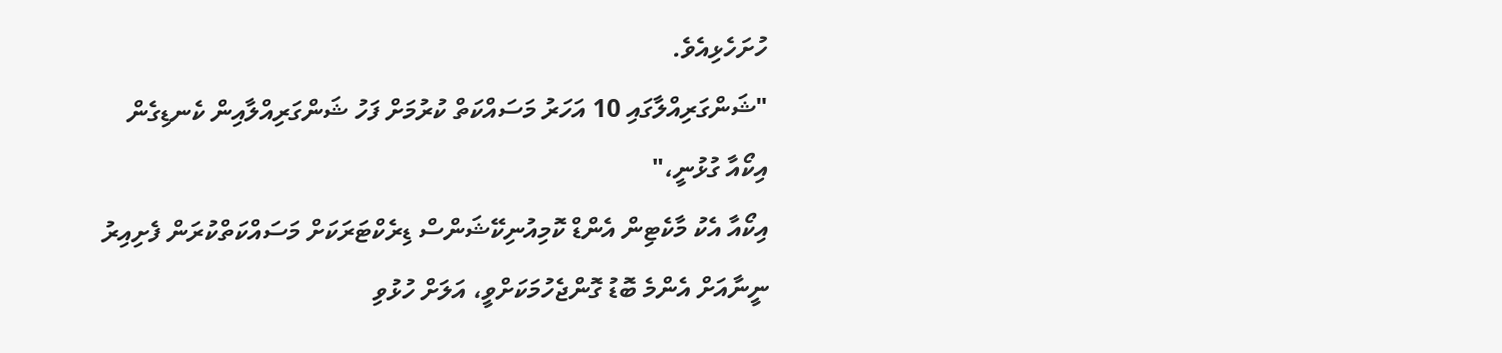ހުށަހެޅިއެވެ.
"ޝަންގަރިއްލާގައި 10 އަހަރު މަސައްކަތް ކުރުމަށް ފަހު ޝަންގަރިއްލާއިން ކެނޑިގެން އިކޯއާ ގުޅުނީ،"
އިކޯއާ އެކު މާކެޓިން އެންޑް ކޮމިއުނިކޭޝަންސް ޑިރެކްޓަރަކަށް މަސައްކަތްކުރަން ފެށިއިރު ނީނާއަށް އެންމެ ބޮޑު ގޮންޖެހުމަކަށްވީ، އަލަށް ހުޅުވި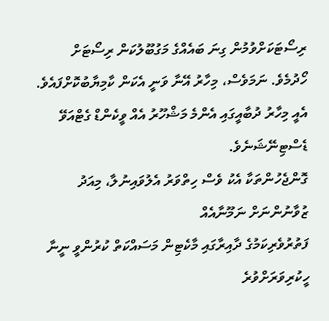ރިސޯޓަކަށްވުމުން ގިނަ ބައެއްގެ މަގުބޫލުކަން ރިސޯޓަށް ހޯދުމެވެ. ނަމަވެސް، މިހާރު އޭނާ ވަނީ އެކަން ކާމިޔާބުކޮށްފައެވެ.
އެއީ މިހާރު ދުބާއީގައި އެންމެ މަޝްހޫރު އެއް ވީކެންޑް ގެޓްއަވޭ ޑެސްޓިނޭޝަނެވެ.
ގޮންޖެހުންތަކާ އެކު ވެސް ހިތްވަރު އެލުވައިނުލާ، މިއަދު ޒުވާނުންނަށް ނަމޫނާއެއް
ފަތުރުވެރިކަމުގެ ދާއިރާގައި މާކެޓިން މަސައްކަތް ކުރުންވީ ނީނާ ހީކުރިވަރަށްވުރެ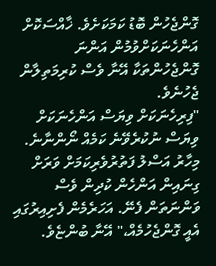ގޮންޖެހުން ބޮޑު ކަމަކަށެވެ. ޚާއްސަކޮށް އަންހެނަކަށްވުމުން އަންނަ ގޮންޖެހުންތަކާ އޭނާ ވެސް ކުރިމަތިލާން ޖެހުނެވެ.
"ފިރިހެނަކަށް ވިޔަސް އަންހެނަކަށް ވިޔަސް ނުކުރެވޭނެ ކަމެއް ނޯންނާނެ. މިހާރު އަސްލު ފަތުރުވެރިކަމަށް ވަރަށް ގިނައިން އަންހެން ކުދިން ވެސް ވަންނަތަން ފެނޭ. އަހަރެމެން ފެށިއިރުގައި އެއީ ގޮންޖެހުމެއް،" އޭނާ ބުންޏެވެ.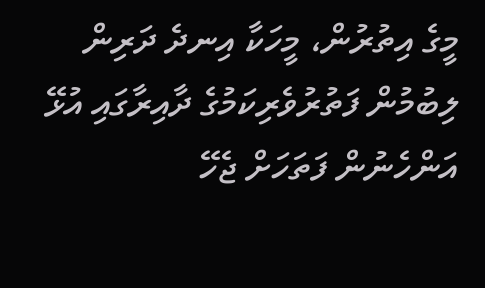މީގެ އިތުރުން، މީހަކާ އިނދެ ދަރިން ލިބުމުން ފަތުރުވެރިކަމުގެ ދާއިރާގައި އުޅޭ އަންހެނުން ފަތަހަށް ޖެހޭ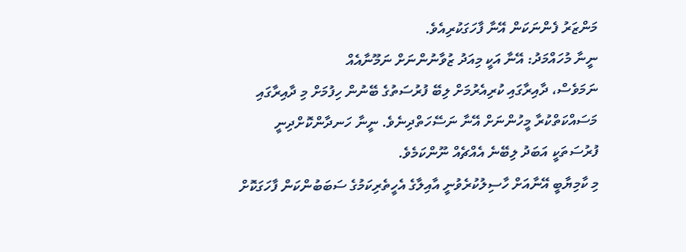މަންޒަރު ފެންނަކަން އޭނާ ފާހަގަކުރިއެވެ.
ނީނާ މުހައްމަދު: އޭނާ އަކީ މިއަދު ޒުވާނުންނަށް ނަމޫނާއެއް
ނަމަވެސް، ދާއިރާގައި ކުރިއެރުމަށް ލިބޭ ފުރުސަތުގެ ބޭނުން ހިފުމަށް މި ދާއިރާގައި މަސައްކަތްކުރާ މީހުންނަށް އޭނާ ނަސޭހަތްދިނެވެ. ނީނާ ހަނދާންކޮށްދިނީ ފުރުސަތަކީ އަބަދު ލިބޭނެ އެއްޗެއް ނޫންކަމެވެ.
މި ކާމިޔާބީ އޭނާއަށް ހާސިލުކުރެވުނީ އާއިލާގެ އެހީތެރިކަމުގެ ސަބަބުންކަން ފާހަގަކޮށް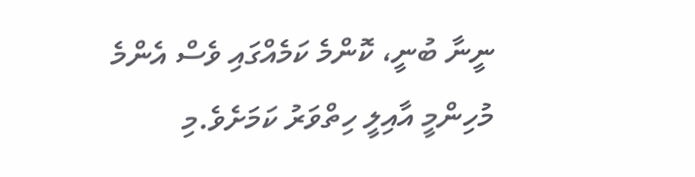ނީނާ ބުނީ، ކޮންމެ ކަމެއްގައި ވެސް އެންމެ މުހިންމީ އާއިލީ ހިތްވަރު ކަމަށެވެ.މި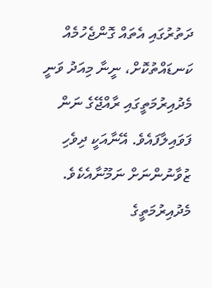ދަތުރުގައި އެތައް ގޮންޖެހުމެއް ކަނޑައްތުކޮށް، ނީނާ މިއަދު ވަނީ މެދުއިރުމަތީގައި ރާއްޖޭގެ ނަން ފަވައިލާފައެވެ. އޭނާއަކީ ދިވެހި ޒުވާނުންނަށް ނަމޫނާއެކެވެ. މެދުއިރުމަތީގެ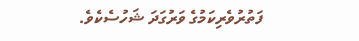ފަތުރުވެރިކަމުގެ ވަރުގަދަ ޝަހުސެކެވެ.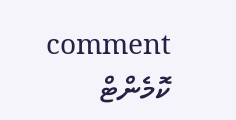comment ކޮމެންޓް